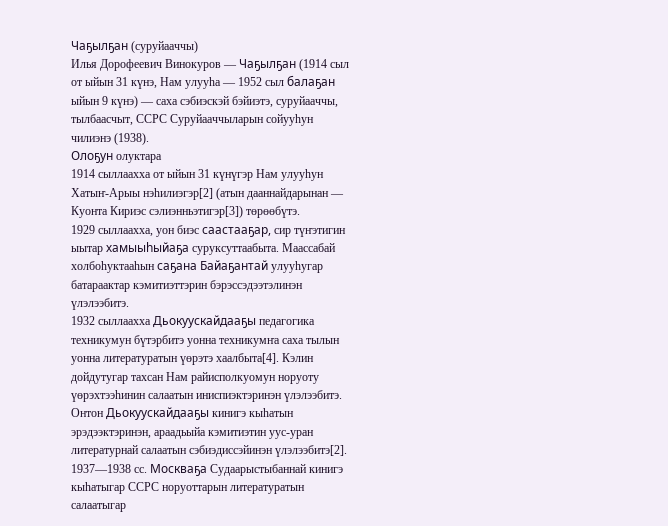Чаҕылҕан (суруйааччы)
Илья Дорофеевич Винокуров — Чаҕылҕан (1914 сыл от ыйын 31 күнэ, Нам улууһа — 1952 сыл балаҕан ыйын 9 күнэ) — саха сэбиэскэй бэйиэтэ, суруйааччы, тылбаасчыт, ССРС Суруйааччыларын сойууһун чилиэнэ (1938).
Олоҕун олуктара
1914 сыллаахха от ыйын 31 күнүгэр Нам улууһун Хатыҥ-Арыы нэһилиэгэр[2] (атын дааннайдарынан — Куонта Кириэс сэлиэнньэтигэр[3]) төрөөбүтэ.
1929 сыллаахха, уон биэс саастааҕар, сир түҥэтигин ыытар хамыыһыйаҕа суруксуттаабыта. Маассабай холбоһуктааһын саҕана Байаҕантай улууһугар батараактар кэмитиэттэрин бэрэссэдээтэлинэн үлэлээбитэ.
1932 сыллаахха Дьокуускайдааҕы педагогика техникумун бүтэрбитэ уонна техникумҥа саха тылын уонна литературатын үөрэтэ хаалбыта[4]. Кэлин дойдутугар тахсан Нам райисполкуомун норуоту үөрэхтээһинин салаатын иниспиэктэринэн үлэлээбитэ. Онтон Дьокуускайдааҕы кинигэ кыһатын эрэдээктэринэн, араадьыйа кэмитиэтин уус-уран литературнай салаатын сэбиэдиссэйинэн үлэлээбитэ[2]. 1937—1938 сс. Москваҕа Судаарыстыбаннай кинигэ кыһатыгар ССРС норуоттарын литературатын салаатыгар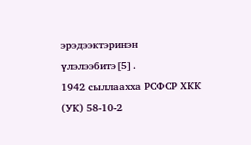эрэдээктэринэн үлэлээбитэ[5].
1942 сыллаахха РСФСР ХКК (УК) 58-10-2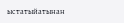ыстатыйатынан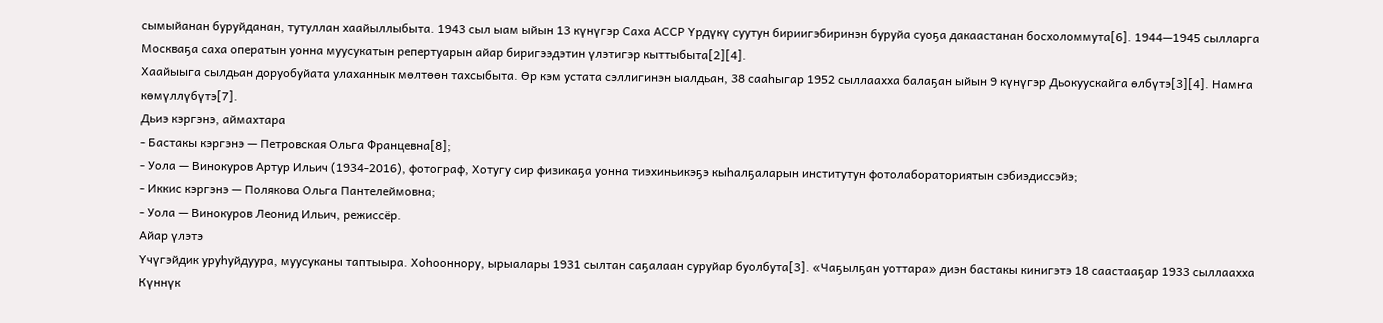сымыйанан буруйданан, тутуллан хаайыллыбыта. 1943 сыл ыам ыйын 13 күнүгэр Саха АССР Үрдүкү суутун бириигэбиринэн буруйа суоҕа дакаастанан босхоломмута[6]. 1944—1945 сылларга Москваҕа саха оператын уонна муусукатын репертуарын айар биригээдэтин үлэтигэр кыттыбыта[2][4].
Хаайыыга сылдьан доруобуйата улаханнык мөлтөөн тахсыбыта. Өр кэм устата сэллигинэн ыалдьан, 38 сааһыгар 1952 сыллаахха балаҕан ыйын 9 күнүгэр Дьокуускайга өлбүтэ[3][4]. Намҥа көмүллүбүтэ[7].
Дьиэ кэргэнэ, аймахтара
- Бастакы кэргэнэ — Петровская Ольга Францевна[8];
- Уола — Винокуров Артур Ильич (1934-2016), фотограф, Хотугу сир физикаҕа уонна тиэхиньикэҕэ кыһалҕаларын институтун фотолабораториятын сэбиэдиссэйэ;
- Иккис кэргэнэ — Полякова Ольга Пантелеймовна;
- Уола — Винокуров Леонид Ильич, режиссёр.
Айар үлэтэ
Үчүгэйдик уруһуйдуура, муусуканы таптыыра. Хоһооннору, ырыалары 1931 сылтан саҕалаан суруйар буолбута[3]. «Чаҕылҕан уоттара» диэн бастакы кинигэтэ 18 саастааҕар 1933 сыллаахха Күннүк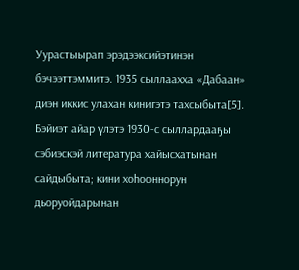Уурастыырап эрэдээксийэтинэн бэчээттэммитэ. 1935 сыллаахха «Дабаан» диэн иккис улахан кинигэтэ тахсыбыта[5]. Бэйиэт айар үлэтэ 1930-с сыллардааҕы сэбиэскэй литература хайысхатынан сайдыбыта; кини хоһооннорун дьоруойдарынан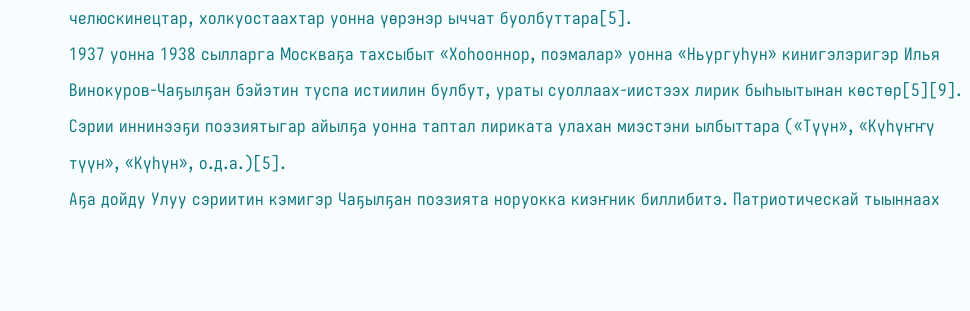челюскинецтар, холкуостаахтар уонна үөрэнэр ыччат буолбуттара[5].
1937 уонна 1938 сылларга Москваҕа тахсыбыт «Хоһооннор, поэмалар» уонна «Ньургуһун» кинигэлэригэр Илья Винокуров-Чаҕылҕан бэйэтин туспа истиилин булбут, ураты суоллаах-иистээх лирик быһыытынан көстөр[5][9]. Сэрии иннинээҕи поэзиятыгар айылҕа уонна таптал лириката улахан миэстэни ылбыттара («Түүн», «Күһүҥҥү түүн», «Күһүн», о.д.а.)[5].
Аҕа дойду Улуу сэриитин кэмигэр Чаҕылҕан поэзията норуокка киэҥник биллибитэ. Патриотическай тыыннаах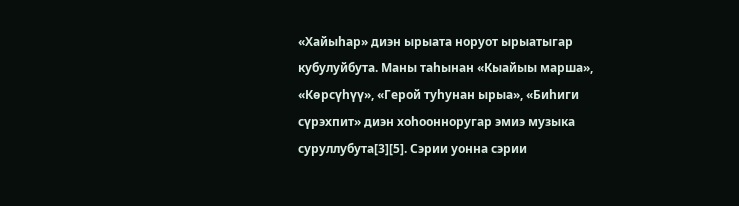«Хайыһар» диэн ырыата норуот ырыатыгар кубулуйбута. Маны таһынан «Кыайыы марша», «Көрсүһүү», «Герой туһунан ырыа», «Биһиги сүрэхпит» диэн хоһоонноругар эмиэ музыка суруллубута[3][5]. Сэрии уонна сэрии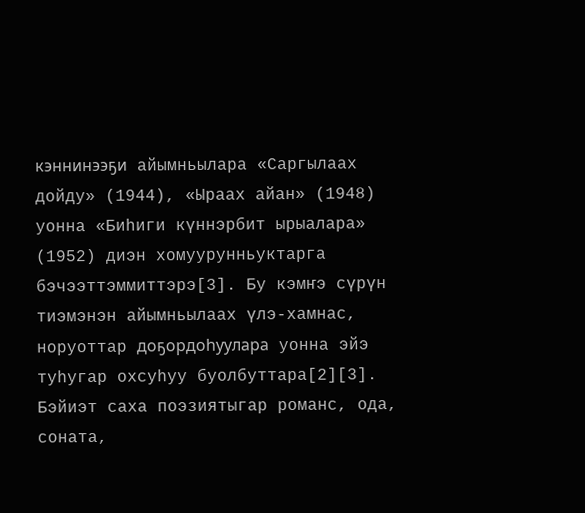кэннинээҕи айымньылара «Саргылаах дойду» (1944), «Ыраах айан» (1948) уонна «Биһиги күннэрбит ырыалара» (1952) диэн хомуурунньуктарга бэчээттэммиттэрэ[3]. Бу кэмҥэ сүрүн тиэмэнэн айымньылаах үлэ-хамнас, норуоттар доҕордоһуулара уонна эйэ туһугар охсуһуу буолбуттара[2][3].
Бэйиэт саха поэзиятыгар романс, ода, соната,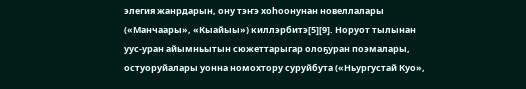элегия жанрдарын, ону тэҥэ хоһоонунан новеллалары («Манчаары», «Кыайыы») киллэрбитэ[5][9]. Норуот тылынан уус-уран айымньытын сюжеттарыгар олоҕуран поэмалары, остуоруйалары уонна номохтору суруйбута («Ньургустай Куо»,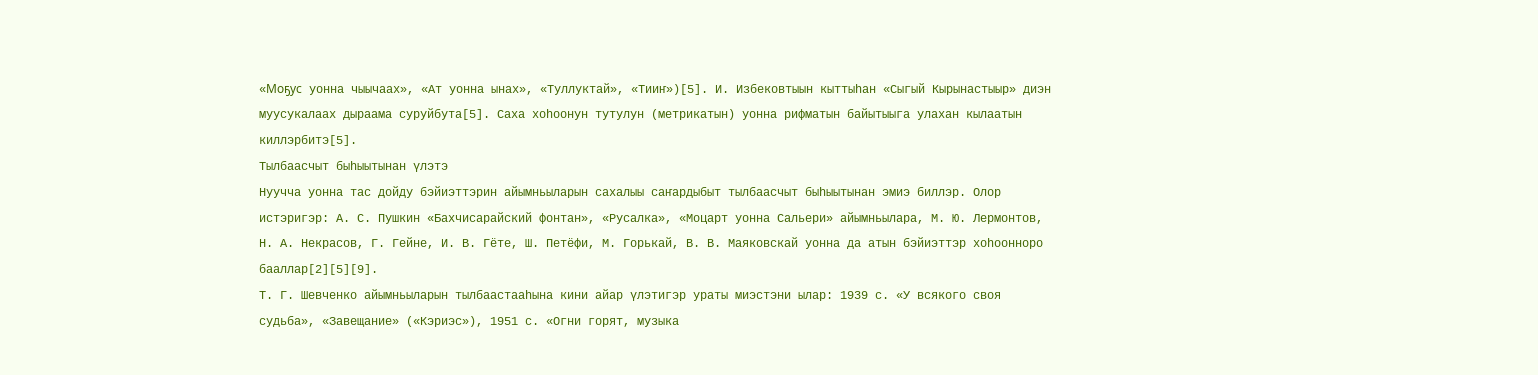«Моҕус уонна чыычаах», «Ат уонна ынах», «Туллуктай», «Тииҥ»)[5]. И. Избековтыын кыттыһан «Сыгый Кырынастыыр» диэн муусукалаах дыраама суруйбута[5]. Саха хоһоонун тутулун (метрикатын) уонна рифматын байытыыга улахан кылаатын киллэрбитэ[5].
Тылбаасчыт быһыытынан үлэтэ
Нуучча уонна тас дойду бэйиэттэрин айымньыларын сахалыы саҥардыбыт тылбаасчыт быһыытынан эмиэ биллэр. Олор истэригэр: А. С. Пушкин «Бахчисарайский фонтан», «Русалка», «Моцарт уонна Сальери» айымньылара, М. Ю. Лермонтов, Н. А. Некрасов, Г. Гейне, И. В. Гёте, Ш. Петёфи, М. Горькай, В. В. Маяковскай уонна да атын бэйиэттэр хоһоонноро бааллар[2][5][9].
Т. Г. Шевченко айымньыларын тылбаастааһына кини айар үлэтигэр ураты миэстэни ылар: 1939 с. «У всякого своя судьба», «Завещание» («Кэриэс»), 1951 с. «Огни горят, музыка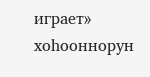играет» хоһооннорун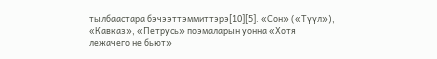тылбаастара бэчээттэммиттэрэ[10][5]. «Сон» («Түүл»), «Кавказ», «Петрусь» поэмаларын уонна «Хотя лежачего не бьют»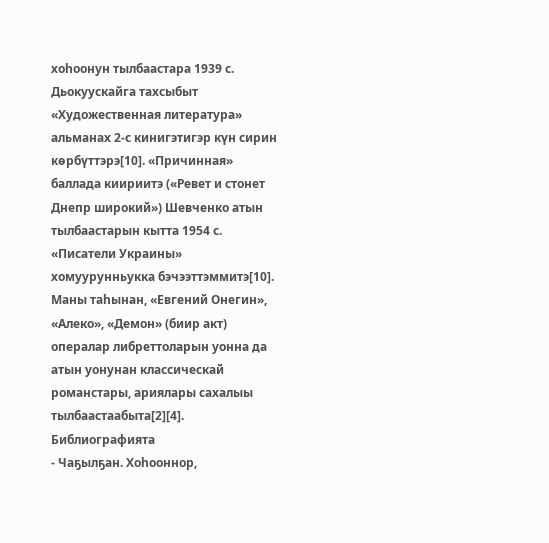хоһоонун тылбаастара 1939 с. Дьокуускайга тахсыбыт «Художественная литература» альманах 2-с кинигэтигэр күн сирин көрбүттэрэ[10]. «Причинная» баллада киириитэ («Ревет и стонет Днепр широкий») Шевченко атын тылбаастарын кытта 1954 с. «Писатели Украины» хомуурунньукка бэчээттэммитэ[10].
Маны таһынан, «Евгений Онегин», «Алеко», «Демон» (биир акт) опералар либреттоларын уонна да атын уонунан классическай романстары, ариялары сахалыы тылбаастаабыта[2][4].
Библиографията
- Чаҕылҕан. Хоһооннор,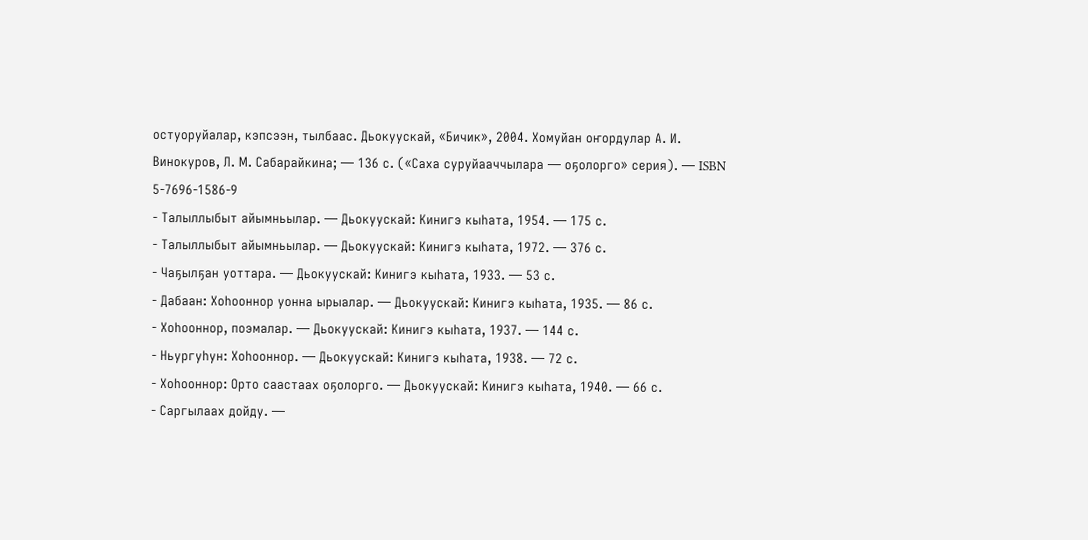остуоруйалар, кэпсээн, тылбаас. Дьокуускай, «Бичик», 2004. Хомуйан оҥордулар А. И. Винокуров, Л. М. Сабарайкина; — 136 с. («Саха суруйааччылара — оҕолорго» серия). — ISBN 5-7696-1586-9
- Талыллыбыт айымньылар. — Дьокуускай: Кинигэ кыһата, 1954. — 175 с.
- Талыллыбыт айымньылар. — Дьокуускай: Кинигэ кыһата, 1972. — 376 с.
- Чаҕылҕан уоттара. — Дьокуускай: Кинигэ кыһата, 1933. — 53 с.
- Дабаан: Хоһооннор уонна ырыалар. — Дьокуускай: Кинигэ кыһата, 1935. — 86 с.
- Хоһооннор, поэмалар. — Дьокуускай: Кинигэ кыһата, 1937. — 144 с.
- Ньургуһун: Хоһооннор. — Дьокуускай: Кинигэ кыһата, 1938. — 72 с.
- Хоһооннор: Орто саастаах оҕолорго. — Дьокуускай: Кинигэ кыһата, 1940. — 66 с.
- Саргылаах дойду. —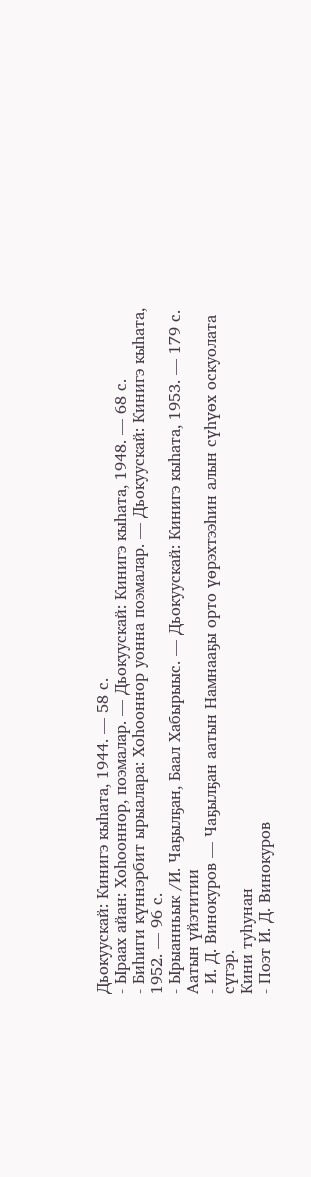Дьокуускай: Кинигэ кыһата, 1944. — 58 с.
- Ыраах айан: Хоһооннор, поэмалар. — Дьокуускай: Кинигэ кыһата, 1948. — 68 с.
- Биһиги күннэрбит ырыалара: Хоһооннор уонна поэмалар. — Дьокуускай: Кинигэ кыһата, 1952. — 96 с.
- Ырыанньык /И. Чаҕылҕан, Баал Хабырыыс. — Дьокуускай: Кинигэ кыһата, 1953. — 179 с.
Аатын үйэтитии
- И. Д. Винокуров — Чаҕылҕан аатын Намнааҕы орто үөрэхтээһин алын сүһүөх оскуолата сүгэр.
Кини туһунан
- Поэт И. Д. Винокуров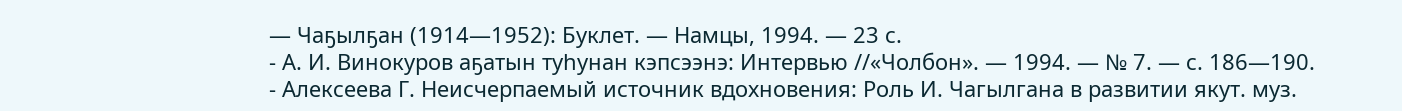— Чаҕылҕан (1914—1952): Буклет. — Намцы, 1994. — 23 с.
- А. И. Винокуров аҕатын туһунан кэпсээнэ: Интервью //«Чолбон». — 1994. — № 7. — с. 186—190.
- Алексеева Г. Неисчерпаемый источник вдохновения: Роль И. Чагылгана в развитии якут. муз.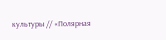культуры // «Полярная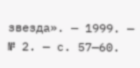звезда». — 1999. — № 2. — с. 57—60.